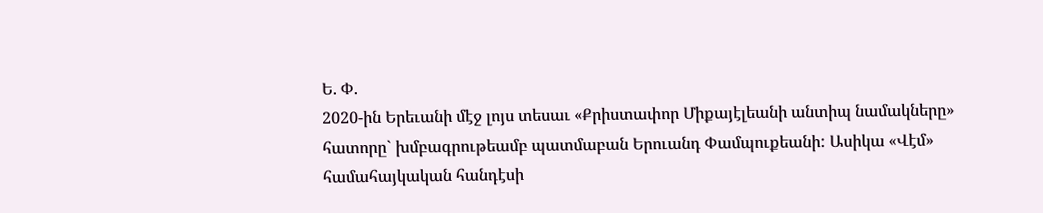Ե. Փ.
2020-ին Երեւանի մէջ լոյս տեսաւ «Քրիստափոր Միքայէլեանի անտիպ նամակները» հատորը` խմբագրութեամբ պատմաբան Երուանդ Փամպուքեանի: Ասիկա «Վէմ» համահայկական հանդէսի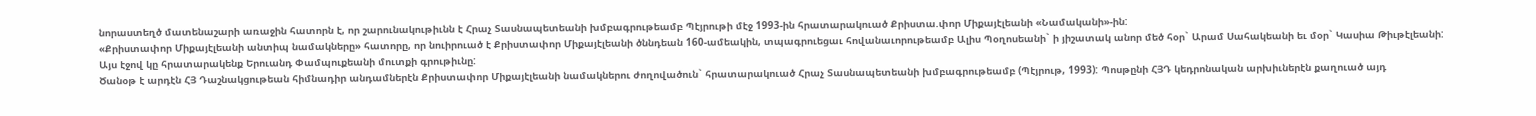նորաստեղծ մատենաշարի առաջին հատորն է, որ շարունակութիւնն է Հրաչ Տասնապետեանի խմբագրութեամբ Պէյրութի մէջ 1993-ին հրատարակուած Քրիստա.փոր Միքայէլեանի «Նամականի»-ին:
«Քրիստափոր Միքայէլեանի անտիպ նամակները» հատորը, որ նուիրուած է Քրիստափոր Միքայէլեանի ծննդեան 160-ամեակին, տպագրուեցաւ հովանաւորութեամբ Ալիս Պօղոսեանի` ի յիշատակ անոր մեծ հօր` Արամ Սահակեանի եւ մօր` Կասիա Թիւթէլեանի:
Այս էջով կը հրատարակենք Երուանդ Փամպուքեանի մուտքի գրութիւնը:
Ծանօթ է արդէն ՀՅ Դաշնակցութեան հիմնադիր անդամներէն Քրիստափոր Միքայէլեանի նամակներու ժողովածուն` հրատարակուած Հրաչ Տասնապետեանի խմբագրութեամբ (Պէյրութ, 1993): Պոսթընի ՀՅԴ կեդրոնական արխիւներէն քաղուած այդ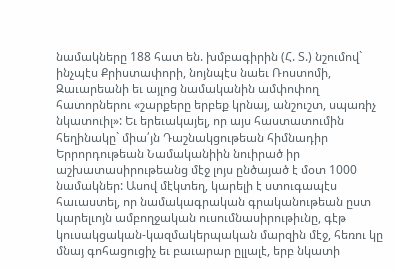նամակները 188 հատ են. խմբագիրին (Հ. Տ.) նշումով` ինչպէս Քրիստափորի, նոյնպէս նաեւ Ռոստոմի, Զաւարեանի եւ այլոց նամականին ամփոփող հատորներու «շարքերը երբեք կրնայ, անշուշտ, սպառիչ նկատուիլ»: Եւ երեւակայել, որ այս հաստատումին հեղինակը` միա՛յն Դաշնակցութեան հիմնադիր Երրորդութեան Նամականիին նուիրած իր աշխատասիրութեանց մէջ լոյս ընծայած է մօտ 1000 նամակներ: Ասով մէկտեղ, կարելի է ստուգապէս հաւաստել, որ նամակագրական գրականութեան ըստ կարելւոյն ամբողջական ուսումնասիրութիւնը, գէթ կուսակցական-կազմակերպական մարզին մէջ, հեռու կը մնայ գոհացուցիչ եւ բաւարար ըլլալէ, երբ նկատի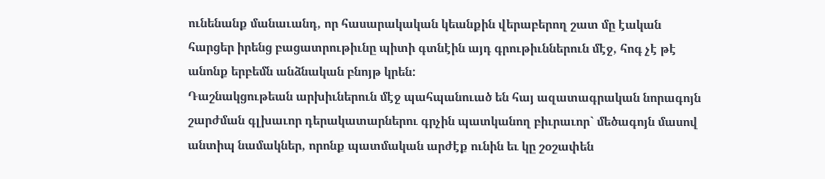ունենանք մանաւանդ, որ հասարակական կեանքին վերաբերող շատ մը էական հարցեր իրենց բացատրութիւնը պիտի գտնէին այդ գրութիւններուն մէջ, հոգ չէ թէ անոնք երբեմն անձնական բնոյթ կրեն:
Դաշնակցութեան արխիւներուն մէջ պահպանուած են հայ ազատագրական նորագոյն շարժման գլխաւոր դերակատարներու գրչին պատկանող բիւրաւոր` մեծագոյն մասով անտիպ նամակներ, որոնք պատմական արժէք ունին եւ կը շօշափեն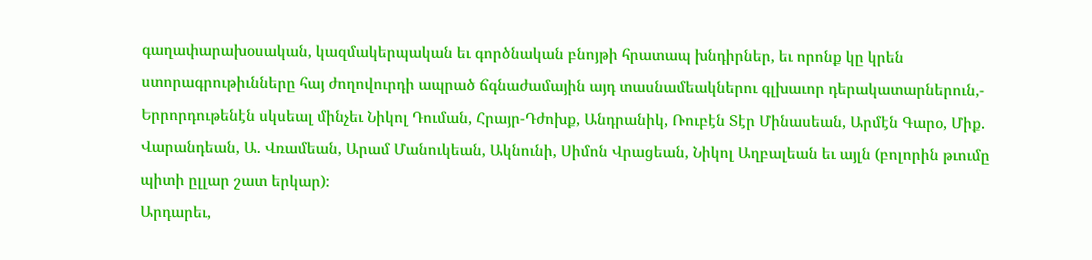գաղափարախօսական, կազմակերպական եւ գործնական բնոյթի հրատապ խնդիրներ, եւ որոնք կը կրեն ստորագրութիւնները հայ ժողովուրդի ապրած ճգնաժամային այդ տասնամեակներու գլխաւոր դերակատարներուն,- Երրորդութենէն սկսեալ մինչեւ Նիկոլ Դուման, Հրայր-Դժոխք, Անդրանիկ, Ռուբէն Տէր Մինասեան, Արմէն Գարօ, Միք. Վարանդեան, Ա. Վռամեան, Արամ Մանուկեան, Ակնունի, Սիմոն Վրացեան, Նիկոլ Աղբալեան եւ այլն (բոլորին թւումը պիտի ըլլար շատ երկար):
Արդարեւ,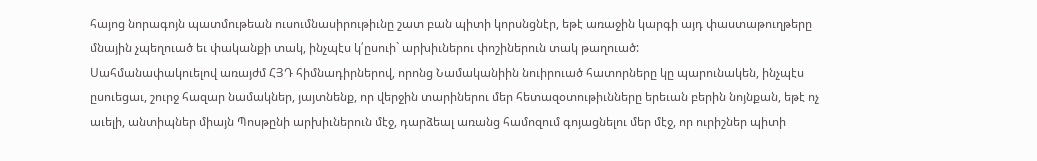հայոց նորագոյն պատմութեան ուսումնասիրութիւնը շատ բան պիտի կորսնցնէր, եթէ առաջին կարգի այդ փաստաթուղթերը մնային չպեղուած եւ փականքի տակ, ինչպէս կ՛ըսուի` արխիւներու փոշիներուն տակ թաղուած:
Սահմանափակուելով առայժմ ՀՅԴ հիմնադիրներով, որոնց Նամականիին նուիրուած հատորները կը պարունակեն, ինչպէս ըսուեցաւ, շուրջ հազար նամակներ, յայտնենք, որ վերջին տարիներու մեր հետազօտութիւնները երեւան բերին նոյնքան, եթէ ոչ աւելի, անտիպներ միայն Պոսթընի արխիւներուն մէջ, դարձեալ առանց համոզում գոյացնելու մեր մէջ, որ ուրիշներ պիտի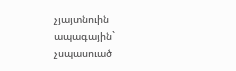չյայտնուին ապագային` չսպասուած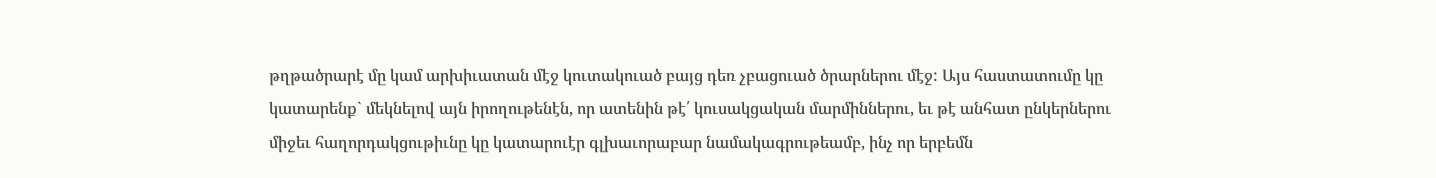թղթածրարէ մը կամ արխիւատան մէջ կուտակուած բայց դեռ չբացուած ծրարներու մէջ: Այս հաստատումը կը կատարենք` մեկնելով այն իրողութենէն, որ ատենին թէ՛ կուսակցական մարմիններու, եւ թէ անհատ ընկերներու միջեւ հաղորդակցութիւնը կը կատարուէր գլխաւորաբար նամակագրութեամբ, ինչ որ երբեմն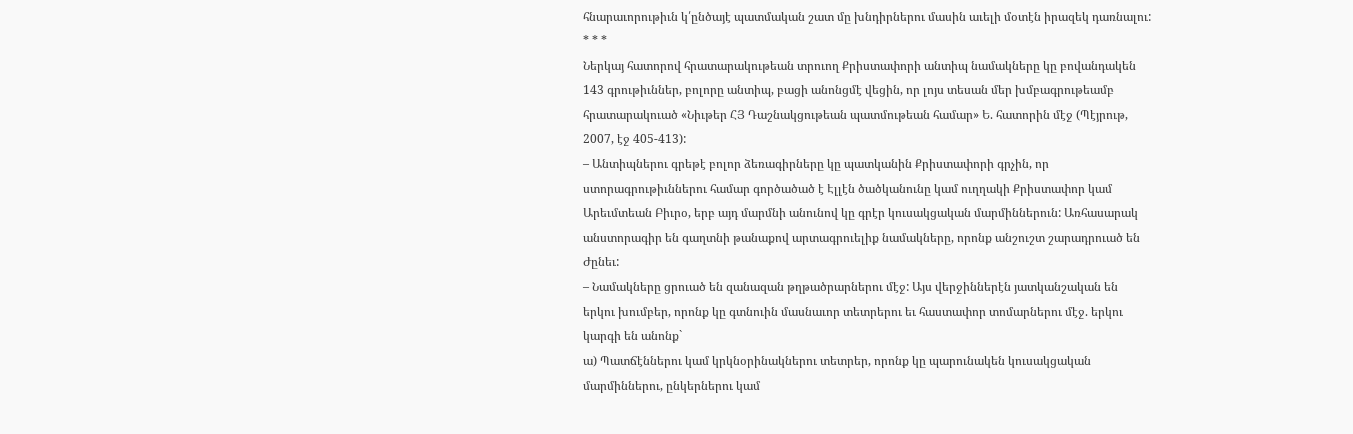հնարաւորութիւն կ՛ընծայէ պատմական շատ մը խնդիրներու մասին աւելի մօտէն իրազեկ դառնալու:
* * *
Ներկայ հատորով հրատարակութեան տրուող Քրիստափորի անտիպ նամակները կը բովանդակեն 143 գրութիւններ, բոլորը անտիպ, բացի անոնցմէ վեցին, որ լոյս տեսան մեր խմբագրութեամբ հրատարակուած «Նիւթեր ՀՅ Դաշնակցութեան պատմութեան համար» Ե. հատորին մէջ (Պէյրութ, 2007, էջ 405-413):
– Անտիպներու գրեթէ բոլոր ձեռագիրները կը պատկանին Քրիստափորի գրչին, որ ստորագրութիւններու համար գործածած է Էլլէն ծածկանունը կամ ուղղակի Քրիստափոր կամ Արեւմտեան Բիւրօ, երբ այդ մարմնի անունով կը գրէր կուսակցական մարմիններուն: Առհասարակ անստորագիր են գաղտնի թանաքով արտագրուելիք նամակները, որոնք անշուշտ շարադրուած են Ժընեւ:
– Նամակները ցրուած են զանազան թղթածրարներու մէջ: Այս վերջիններէն յատկանշական են երկու խումբեր, որոնք կը գտնուին մասնաւոր տետրերու եւ հաստափոր տոմարներու մէջ. երկու կարգի են անոնք`
ա) Պատճէններու կամ կրկնօրինակներու տետրեր, որոնք կը պարունակեն կուսակցական մարմիններու, ընկերներու կամ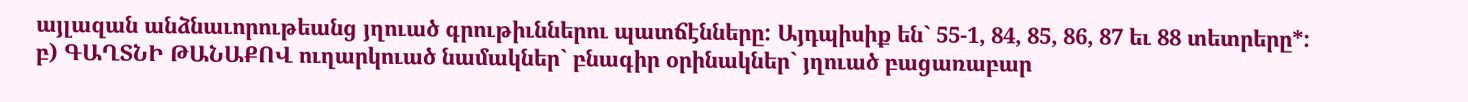այլազան անձնաւորութեանց յղուած գրութիւններու պատճէնները: Այդպիսիք են` 55-1, 84, 85, 86, 87 եւ 88 տետրերը*:
բ) ԳԱՂՏՆԻ ԹԱՆԱՔՈՎ ուղարկուած նամակներ` բնագիր օրինակներ` յղուած բացառաբար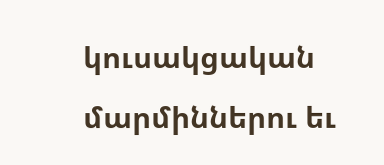կուսակցական մարմիններու եւ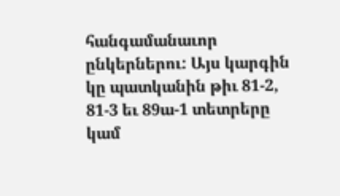հանգամանաւոր ընկերներու: Այս կարգին կը պատկանին թիւ 81-2, 81-3 եւ 89ա-1 տետրերը կամ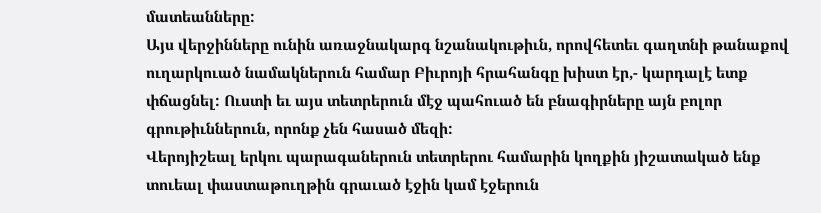մատեանները:
Այս վերջինները ունին առաջնակարգ նշանակութիւն, որովհետեւ գաղտնի թանաքով ուղարկուած նամակներուն համար Բիւրոյի հրահանգը խիստ էր,- կարդալէ ետք փճացնել: Ուստի եւ այս տետրերուն մէջ պահուած են բնագիրները այն բոլոր գրութիւններուն, որոնք չեն հասած մեզի:
Վերոյիշեալ երկու պարագաներուն տետրերու համարին կողքին յիշատակած ենք տուեալ փաստաթուղթին գրաւած էջին կամ էջերուն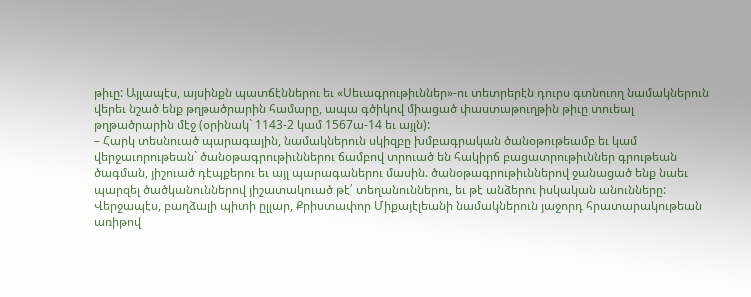թիւը: Այլապէս, այսինքն պատճէններու եւ «Սեւագրութիւններ»-ու տետրերէն դուրս գտնուող նամակներուն վերեւ նշած ենք թղթածրարին համարը, ապա գծիկով միացած փաստաթուղթին թիւը տուեալ թղթածրարին մէջ (օրինակ` 1143-2 կամ 1567ա-14 եւ այլն):
– Հարկ տեսնուած պարագային, նամակներուն սկիզբը խմբագրական ծանօթութեամբ եւ կամ վերջաւորութեան` ծանօթագրութիւններու ճամբով տրուած են հակիրճ բացատրութիւններ գրութեան ծագման, յիշուած դէպքերու եւ այլ պարագաներու մասին. ծանօթագրութիւններով ջանացած ենք նաեւ պարզել ծածկանուններով յիշատակուած թէ՛ տեղանուններու, եւ թէ անձերու իսկական անունները:
Վերջապէս, բաղձալի պիտի ըլլար, Քրիստափոր Միքայէլեանի նամակներուն յաջորդ հրատարակութեան առիթով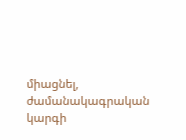միացնել, ժամանակագրական կարգի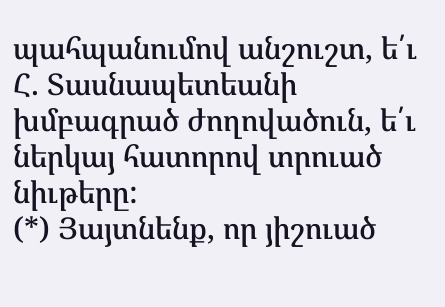պահպանումով անշուշտ, ե՛ւ Հ. Տասնապետեանի խմբագրած ժողովածուն, ե՛ւ ներկայ հատորով տրուած նիւթերը:
(*) Յայտնենք, որ յիշուած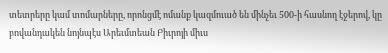տետրերը կամ տոմարները, որոնցմէ ոմանք կազմուած են մինչեւ 500-ի հասնող էջերով, կը բովանդակեն նոյնպէս Արեւմտեան Բիւրոյի միւս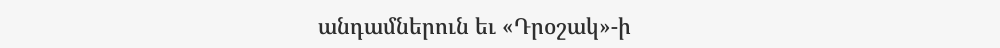անդամներուն եւ «Դրօշակ»-ի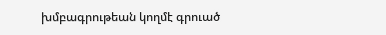խմբագրութեան կողմէ գրուած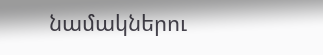նամակներու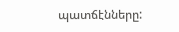պատճէնները: